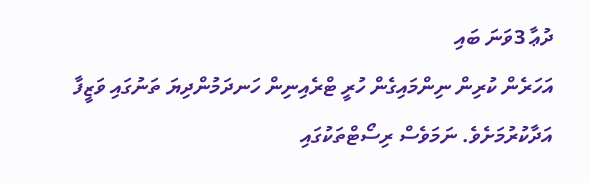ދުޢާ 3ވަނަ ބައި
އަހަރެން ކުރިން ނިންމައިގެން ހުރީ ޓްރެއިނިން ހަނދަމުންދިޔަ ތަނުގައި ވަޒީފާ އަދާކުރުމަށެވެ. ނަމަވެސް ރިސޯޓްތަކުގައި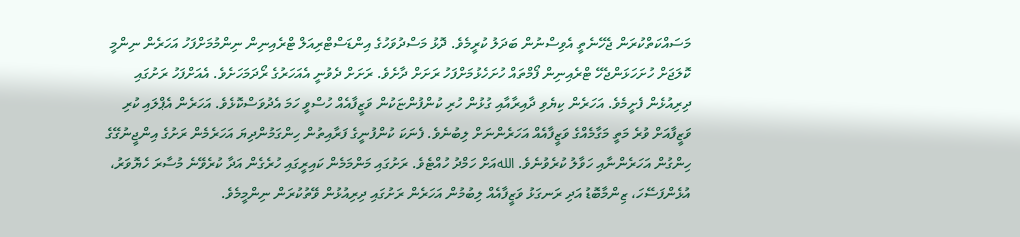މަސައްކަތްކުރަން ޖެހޭނެތީ އެވިސްނުން ބަދަލު ކުރީމެވެ. ދޮޅު މަސްދުވަހުގެ އިންޑަސްޓްރިއަލް ޓްރެއިނިން ނިންމުމަށްފަހު އަހަރެން ނިންމީ ކޮލަޖަށް ހުށަހަޅަންޖެހޭ ޓްރެއިނިން ފޯމްތައް ހުށަހެޅުމަށްފަހު ރަށަށް ދާށެވެ. ރަށަށް ދެވުނީ އެއަހަރުގެ ރޯދަމަހަށެވެ. އެއަށްފަހު ރަށުގައި ދިރިއުޅެން ފެށީމެވެ. އަހަރެން ކިޔެވި ދާއިރާއާއި ގުޅުން ހުރި ކުންފުންޏަކުން ވަޒީފާއެއް ހުސްވީ ހަމަ އެދުވަސްކޮޅެވެ. އަހަރެން އެޕްލައި ކުރި ވަޒީފާއަށް ވުރެ މަތީ މަގާމެއްގެ ވަޒީފާއެއް އަހަރެންނަށް ލިބުނެވެ. ފެނަކަ ކުންފުނީގެ ފަރާއިތުން ހިންގަމުންދިޔަ އަހަރެމެން ރަށުގެ އިންޖީނުގޭގެ ހިންގުން އަހަރެންނާއި ހަވާލު ކުރެވުނެވެ. اللهއަށް ހަމްދު ހުއްޓެވެ. ރަށުގައި މަންމަމެން ކައިރީގައި ހުރެގެން އަދާ ކުރެވޭނެ މުސާރަ ހެޔޮވަރު، އުޅެންފަސޭހަ، ޒިންމާބޮޑު އަދި ރަނގަޅު ވަޒީފާއެއް ލިބުމުން އަހަރެން ރަށުގައި ދިރިއުޅުން ވޭތުކުރަން ނިންމީމެވެ.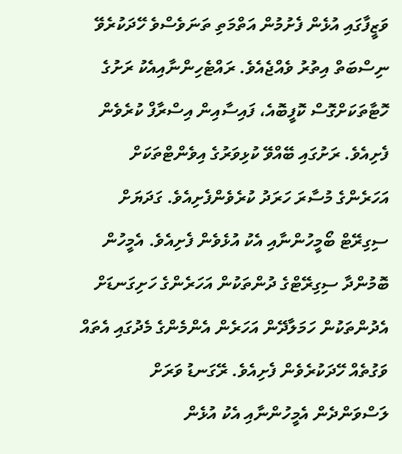ވަޒީފާގައި އުޅެން ފެށުމުން އަތްމަތި ތަނަވެސްވެ ހޭދަކުރެވޭ ނިސްބަތް އިތުރު ވެއްޖެއެވެ. ރައްޓެހިންނާއިއެކު ރަށުގެ ހޮޓާތަކަށްގޮސް ކޮފީބޮއެ، ފައިސާއިން އިސްރާފް ކުރެވެން ފެށިއެވެ. ރަށުގައި ބޭއްވޭ ކުޅިވަރުގެ އިވެންޓްތަކަށް އަހަރެންގެ މުސާރަ ހަރަދު ކުރެވެންފެށިއެވެ. ގަދަޔަށް ސިގިރޭޓް ބޯމީހުންނާއި އެކު އުޅެވެން ފެށިއެވެ. އެމީހުން ބޮމުންދާ ސިގިރޭޓްގެ ދުންތަކުން އަހަރެންގެ ހަށިގަނޑަށް އެދުންތަކުން ހަމަލާދޭން އަހަރެން އެންމެންގެ މެދުގައި އެތައް ވަގުތެއް ހޭދަކުރެވެން ފެށިއެވެ. ރޭގަނޑު ވަރަށް ލަސްވަންދެން އެމީހުންނާއި އެކު އުޅެން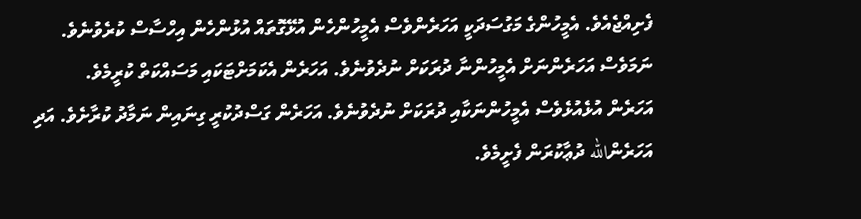ފެށިއްޖެއެވެ. އެމީހުންގެ މަގުސަދަކީ އަހަރެންވެސް އެމީހުންހެން އުޅޭގޮތައް އުޅުންހެން އިހްސާސް ކުރެވުނެވެ. ނަމަވެސް އަހަރެންނަށް އެމީހުންނާ ދުރަކަށް ނުދެވުނެވެ. އަހަރެން އެކަމަށްޓަކައި މަސައްކަތް ކުރީމެވެ.
އަހަރެން އުޅެއުޅެވެސް އެމީހުންނަކާއި ދުރަކަށް ނުދެވުނެވެ. އަހަރެން ގަސްދުކުރީ ގިނައިން ނަމާދު ކުރާށެވެ. އަދި އަހަރެންالله ދުޢާކުރަން ފެށީމެވެ.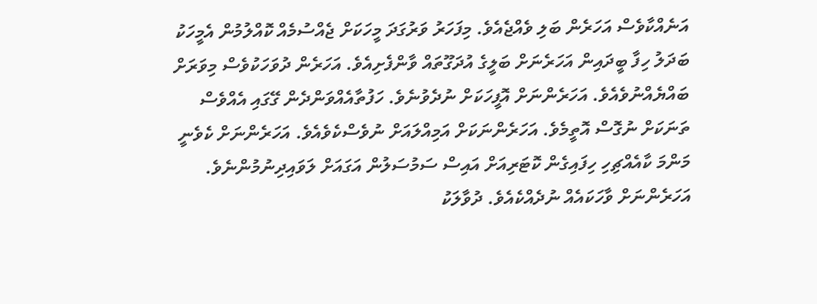އަނެއްކާވެސް އަހަރެން ބަލި ވެއްޖެއެވެ. މިފަހަރު ވަރުގަދަ މީހަކަށް ޖެއްސުމެއް ކޮއްލުމުން އެމީހަކު ބަދަލު ހިފާ ބީދައިން އަހަރެނަށް ބަލީގެ އުދަގޫތައް ވާންފެށިއެވެ. އަހަރެން ދުވަހަކުވެސް މިވަރަށް ބައްޔެއްނުވެއެވެ. އަހަރެންނަށް އޮފީހަކަށް ނުދެވުނެވެ. ހަފުތާއެއްވަންދެން ގޭގައި އެއްވެސް ތަނަކަށް ނުގޮސް އޮތީމެވެ. އަހަރެންނަކަށް އަމިއްލައަށް ނުވެސްކެވެއެވެ. އަހަރެންނަށް ކެވެނީ މަންމަ ކާއެއްޗިހި ހިފައިގެން ކޮޓަރިއަށް އައިސް ސަމުސަލުން އަގައަށް ލަވައިދިނުމުންނެވެ. އަހަރެންނަށް ވާހަކައެއް ނުދެއްކެއެވެ. ދުވާލަކު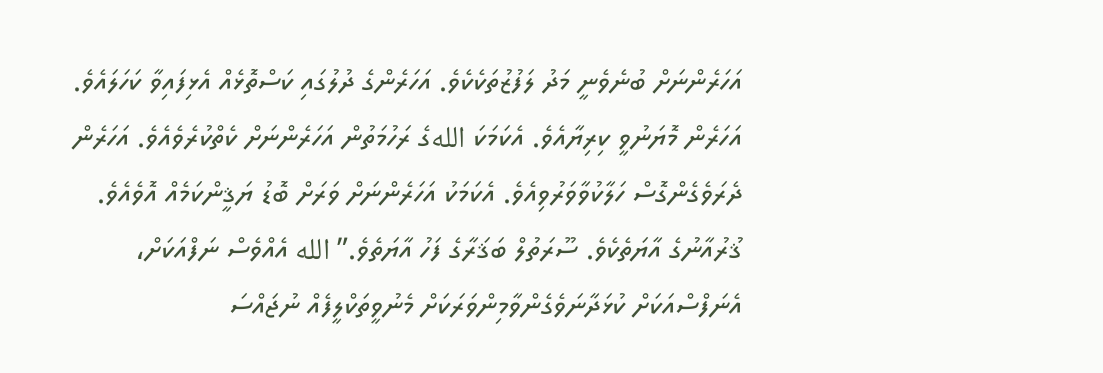އަހަރެންނަށް ބުނެވެނީ މަދު ލަފުޒުތަކެކެވެ. އަހަރެންގެ ދުލުގައި ކަސްތޮޅެއް އެޅިފައިވާ ކަހަލައެވެ.
އަހަރެން މޮޔަނުވީ ކިރިޔާއެވެ. އެކަމަކަ اللهގެ ރަހުމަތުން އަހަރެންނަށް ކެތްކުރެވެއެވެ. އަހަރެން ދެރަވެގެންގޮސް ހަލާކުވާވަރުވިއެވެ. އެކަމަކު އަހަރެންނަށް ވަރަށް ބޮޑު ޔަޤީންކަމެއް އޮވެއެވެ. ޤުރުއާނުގެ އާޔަތެކެވެ. ސޫރަތުލް ބަޤަރާގެ ފަހު އާޔަތެވެ.” الله އެއްވެސް ނަފްއަކަށް، އެނަފްސްއަކަށް ކުޅަދާނަވެގެންވާމިންވަރަކަށް މެނުވީތަކްލީފެއް ނުޖައްސަ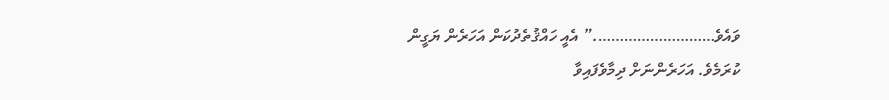ވައެވެ……………………….” އެއީ ހައްޤުތެދުކަން އަހަރެން ޔަގީން ކުރަމެވެ. އަހަރެންނަށް ދިމާވެފައިވާ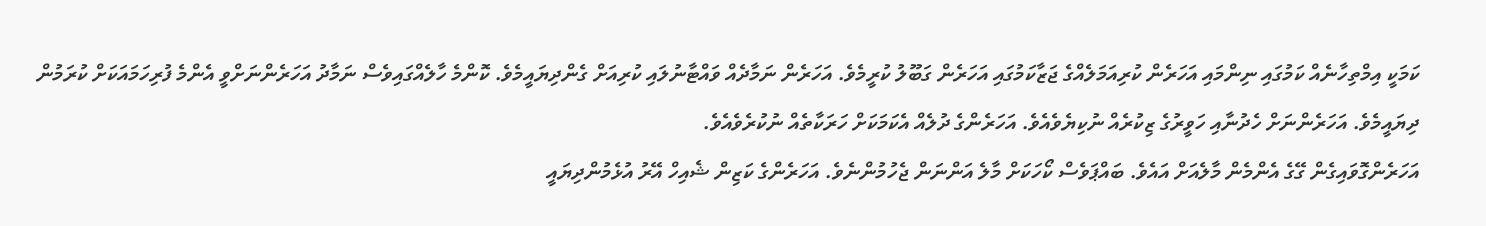ކަމަކީ އިމްތިހާނެއް ކަމުގައި ނިންމައި އަހަރެން ކުރިއަމަލެއްގެ ޖަޒާކަމުގައި އަހަރެން ގަބޫލު ކުރީމެވެ. އަހަރެން ނަމާދެއް ވައްޓާނުލައި ކުރިއަށް ގެންދިޔައީމެވެ. ކޮންމެ ހާލެއްގައިވެސް ނަމާދު އަހަރެންނަށްވީ އެންމެ ފުރިހަމައަކަށް ކުރަމުން ދިޔައީމެވެ. އަހަރެންނަށް ހެދުނާއި ހަވީރުގެ ޒިކުރެއް ނުކިޔެވެއެވެ. އަހަރެންގެ ދުލެއް އެކަމަކަށް ހަރަކާތެއް ނުކުރެވެއެވެ.
އަހަރެންގޮވައިގެން ގޭގެ އެންމެން މާލެއަށް އައެވެ. ބައްޕަވެސް ކޯހަކަށް މާލެ އަންނަން ޖެހުމުންނެވެ. އަހަރެންގެ ކަޒިން ޝެއިހް އޭރު އުޅެމުންދިޔައީ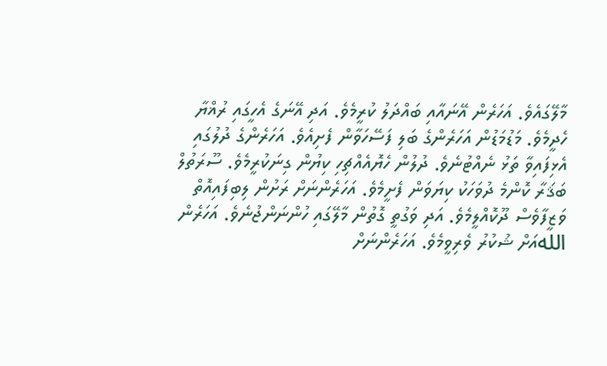މާލޭގައެވެ. އަހަރެން އޭނައާއި ބައްދަލު ކުރީމެވެ. އަދި އޭނަގެ އެހީގައި ރުޣްޔާ ހެދީމެވެ. މަޑުމަޑުން އަހަރެންގެ ބަލި ފަސޭހަވާން ފެށިއެވެ. އަހަރެންގެ ދުލުގައި އެޅިފައިވާ ތަޅު ނެއްޓުނެވެ. ދުލުން ހެޔޮއެއްޗިހި ކިޔުން ގިނަކުރީމެވެ. ސޫރަތުލް ބަޤަރާ ކޮންމެ ދުވަހަކު ކިޔަވަން ފެށީމެވެ. އަހަރެންނަށް ރަށުން ލިބިފައިއޮތް ވަޒީފާވެސް ދޫކޮއްލީމެވެ. އަދި ވަގުތީ ގޮތުން މާލޭގައި ހުންނަންޖުނެވެ. އަހަރެން اللهއަށް ޝުކުރު ވެރިވީމެވެ. އަހަރެންނަށް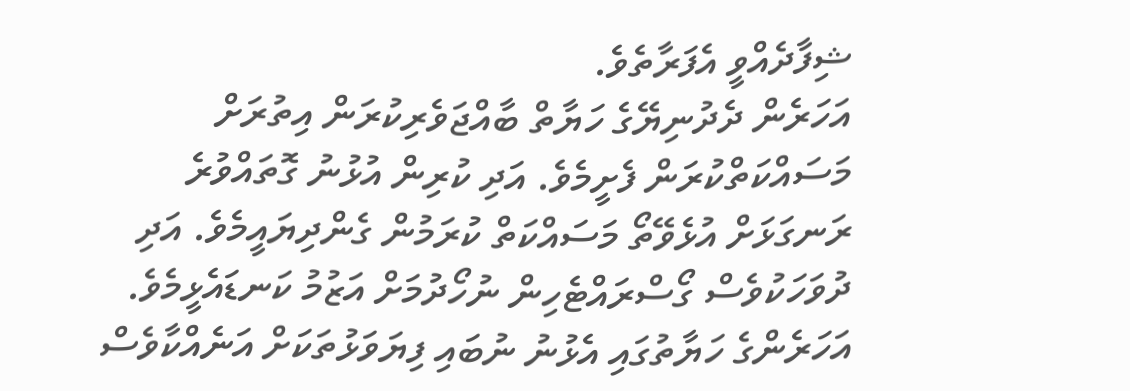ޝިފާދެއްވީ އެފަރާތެވެ.
އަހަރެން ދެދުނިޔޭގެ ހަޔާތް ބާއްޖަވެރިކުރަން އިތުރަށް މަސައްކަތްކުރަން ފެށީމެވެ. އަދި ކުރިން އުޅުނު ގޮތައްވުރެ ރަނގަޅަށް އުޅެވޭތޯ މަސައްކަތް ކުރަމުން ގެންދިޔައީމެވެ. އަދި ދުވަހަކުވެސް ގޯސްރައްޓެހިން ނުހޯދުމަށް އަޒުމު ކަނޑައެޅީމެވެ. އަހަރެންގެ ހަޔާތުގައި އެޅުނު ނުބައި ފިޔަވަޅުތަކަށް އަނެއްކާވެސް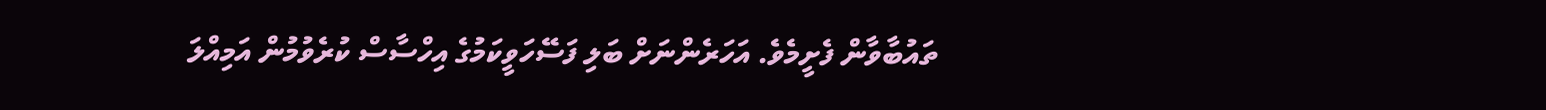ތައުބާވާން ފެށީމެވެ. އަހަރެންނަށް ބަލި ފަސޭހަވީކަމުގެ އިހްސާސް ކުރެވުމުން އަމިއްލަ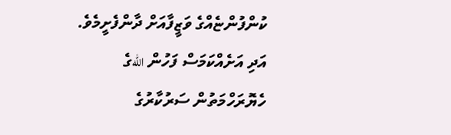ކުންފުންޏެއްގެ ވަޒީފާއަށް ދާންފެށީމެވެ. އަދި އަށެއްކަމަސް ފަހުން اللهގެ ހެޔޮރަހްމަތުން ސަރުކާރުގެ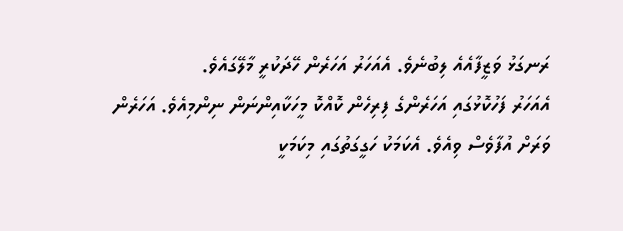ރަނގަޅު ވަޒީފާއެއެ ލިބުނެވެ. އެއަހަރު އަހަރެން ހޭދަކުރީ މާލޭގައެވެ.
އެއަހަރު ފަހުކޮޅުގައި އަހަރެންގެ ފިރިހެން ކޮއްކޮ މީހަކާއިންނަން ނިންމިއެވެ. އަހަރެން ވަރަށް އުފާވެސް ވިއެވެ. އެކަމަކު ހަގީގަތުގައި މިކަމަކީ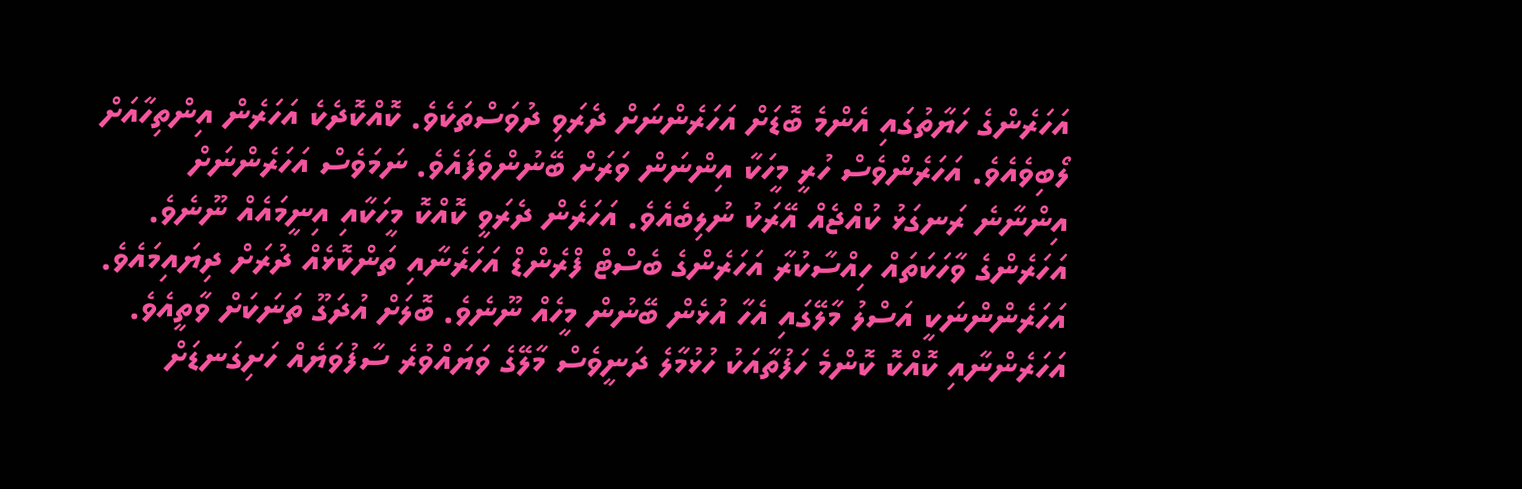އަހަރެންގެ ހަޔާތުގައި އެންމެ ބޮޑަށް އަހަރެންނަށް ދެރަވި ދުވަސްތަކެވެ. ކޮއްކޮދެކެ އަހަރެން އިންތިހާއަށް ލޯބިވެއެވެ. އަހަރެންވެސް ހުރީ މީހަކާ އިންނަން ވަރަށް ބޭނުންވެފައެވެ. ނަމަވެސް އަހަރެންނަށް އިންނާނެ ރަނގަޅު ކުއްޖެއް އޭރަކު ނުލިބެއެވެ. އަހަރެން ދެރަވީ ކޮއްކޮ މީހަކާއި އިނީމައެއް ނޫނެވެ. އަހަރެންގެ ވާހަކަތައް ހިއްސާކުރާ އަހަރެންގެ ބެސްޓް ފްރެންޑް އަހަރެނާއި ތަންކޮޅެއް ދުރަށް ދިޔައިމައެވެ. އަހަރެންންނަކީ އަސްލު މާލޭގައި އެހާ އުޅެން ބޭނުން މީހެއް ނޫނެވެ. ބޮލަށް އުދަގޫ ތަނަކަށް ވާތީއެވެ. އަހަރެންނާއި ކޮއްކޮ ކޮންމެ ހަފުތާއަކު ހުޅުމާލެ ދަނީވެސް މާލޭގެ ވަޔައްވުރެ ސާފުވަޔެއް ހަށިގަނޑަށް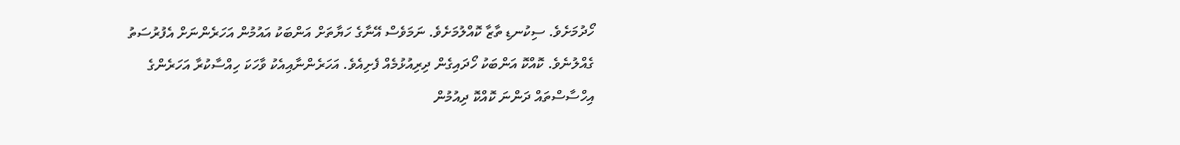ހޯދުމަށެވެ. ސިކުނޑި ތާޒާ ކޮއްލުމަށެވެ. ނަމަވެސް އޭނާގެ ހަޔާތަށް އަންބަކު އައުމުން އަހަރެންނަށް އެފުރުސަތު ގެއްލުނެވެ. ކޮއްކޮ އަންބަކު ހޯދައިގެން ދިރިއުޅުމެއް ފެށިއެވެ. އަހަރެންނާއިއެކު ވާހަކަ ހިއްސާކުރާ އަހަރެންގެ އިހްސާސްތައް ދަންނަ ކޮއްކޮ ދިއުމުން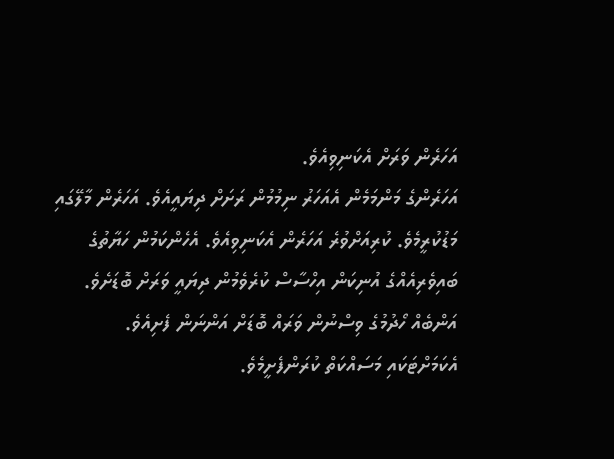އަހަރެން ވަރަށް އެކަނިވިއެވެ.
އަހަރެންގެ މަންމަމެން އެއަހަރު ނިމުމުން ރަށަށް ދިޔައީއެވެ. އަހަރެން މާލޭގައި މަޑުކުރީމެވެ. ކުރިއަށްވުރެ އަހަރެން އެކަނިވިއެވެ. އެހެންކަމުން ހަޔާތުގެ ބައިވެރިއެއްގެ އުނިކަން އިހްސާސް ކުރެވެމުން ދިޔައީ ވަރަށް ބޮޑަށެވެ. އަންބެއް ހޯދުމުގެ ވިސްނުން ވަރައް ބޮޑަށް އަންނަން ފެށިއެވެ. އެކަމަށްޓަކައި މަސައްކަތް ކުރަންފެށީމެވެ.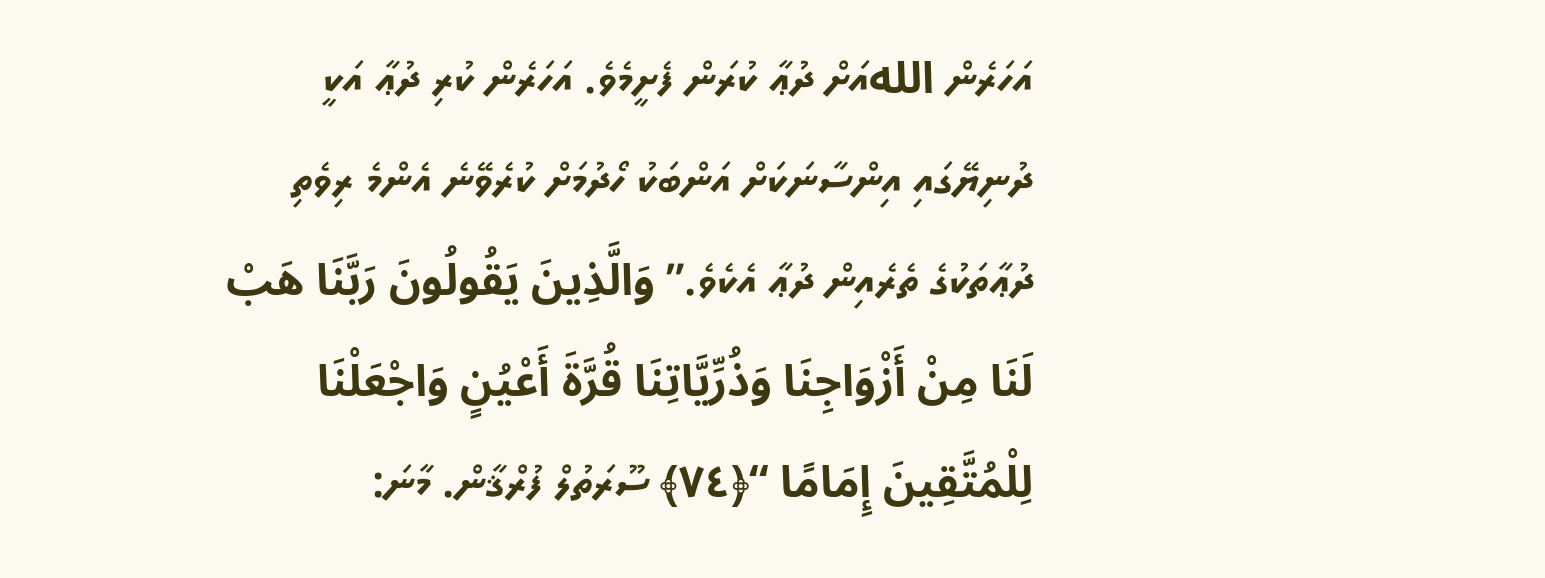އަހަރެން اللهއަށް ދުޢާ ކުރަން ފެށީމެވެ. އަހަރެން ކުރި ދުޢާ އަކީ ދުނިޔޭގައި އިންސާނަކަށް އަންބަކު ހޯދުމަށް ކުރެވޭނެ އެންމެ ރިވެތި ދުޢާތަކުގެ ތެރެއިން ދުޢާ އެކެވެ.” وَالَّذِينَ يَقُولُونَ رَبَّنَا هَبْ لَنَا مِنْ أَزْوَاجِنَا وَذُرِّيَّاتِنَا قُرَّةَ أَعْيُنٍ وَاجْعَلْنَا لِلْمُتَّقِينَ إِمَامًا “﴿٧٤﴾ ސޫރަތުލް ފުރްޤާން. މާނަ: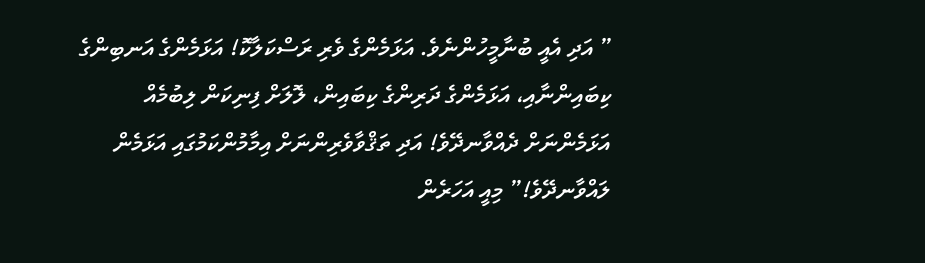” އަދި އެއީ ބުނާމީހުންނެވެ. އަޅަމެންގެ ވެރި ރަސްކަލާކޮ! އަޅަމެންގެ އަނބިންގެ ކިބައިންނާއި، އަޅަމެންގެ ދަރިންގެ ކިބައިން، ލޮލަށް ފިނިކަން ލިބުމެއް އަޅަމެންނަށް ދެއްވާނދޭވެ! އަދި ތަޤްވާވެރިންނަށް އިމާމުންކަމުގައި އަޅަމެން ލައްވާނދޭވެ!” މިއީ އަހަރެން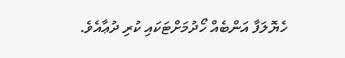ހެޔޮލަފާ އަންބެއް ހޯދުމަށްޓަކައި ކުރި ދުޢާއެވެ.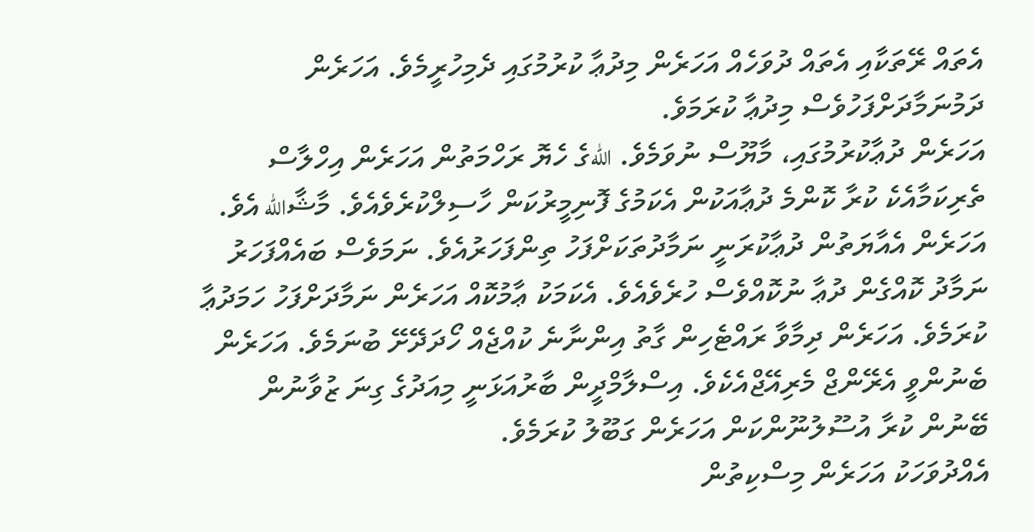އެތައް ރޭތަކާއި އެތައް ދުވަހެއް އަހަރެން މިދުޢާ ކުރުމުގައި ދެމިހުރީމެވެ. އަހަރެން ދަމުނަމާދަށްފަހުވެސް މިދުޢާ ކުރަމަވެ.
އަހަރެން ދުޢާކުރުމުގައި، މާޔޫސް ނުވަމެވެ. اللهގެ ހެޔޮ ރަހްމަތުން އަހަރެން އިހްލާސް ތެރިކަމާއެކެ ކުރާ ކޮންމެ ދުޢާއަކުން އެކަމުގެ ފޮނިމީރުކަން ހާސިލްކުރެވެއެވެ. މާޝާالله އެވެ. އަހަރެން އެއާޔަތުން ދުޢާކުރަނީ ނަމާދުތަކަށްފަހު ތިންފަހަރުއެވެ. ނަމަވެސް ބައެއްފަހަރު ނަމާދު ކޮއްގެން ދުޢާ ނުކޮއްވެސް ހުރެވެއެވެ. އެކަމަކު ޢާމުކޮއް އަހަރެން ނަމާދަށްފަހު ހަމަދުޢާ ކުރަމެވެ. އަހަރެން ދިމާވާ ރައްޓެހިން ގާތު އިންނާނެ ކުއްޖެއް ހޯދަދޭށޭ ބުނަމެވެ. އަހަރެން ބެނުންވީ އެރޭންޖް މެރިއޭޖްއެކެވެ. އިސްލާމްދީން ބާރުއަޅަނީ މިއަދުގެ ގިނަ ޒުވާނުން ބޭނުން ކުރާ އުސޫލުނޫންކަން އަހަރެން ގަބޫލު ކުރަމެވެ.
އެއްދުވަހަކު އަހަރެން މިސްކިތުން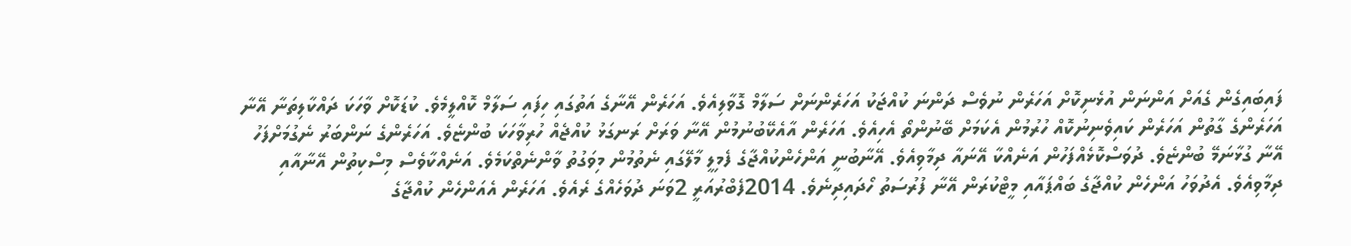ފައިބައިގެން ގެއަށް އަންނަން އުޅެނިކޮށް އަހަރެން ނުވެސް ދަންނަ ކުއްޖަކު އަހަރެންނަށް ސަލާމް ގޮވާލިއެވެ. އަހަރެން އޭނާގެ އަތުގައި ހިފައި ސަލާމް ކޮއްލީމެވެ. ކުޑަކޮށް ވާހަކަ ދައްކާލިތަނާ އޭނާ އަހަރެންގެ ގާތުން އަހަރެން ކައިވެނިނުކޮއް ހުރުމުން އެކަމަށް ބޭނުންތޯ އެހިއެވެ. އަހަރެން އާއެކޭބުނުމުން އޭނާ ވަރަށް ރަނގަޅު ކުއްޖެއް ހުރިވާހަކަ ބުންޏެވެ. އަހަރެންގެ ނަންބަރު ނެގުމަށްފަހު އޭނާ ގުޅާނަމޭ ބުންޏެވެ. ދުވަސްކޮޅެއްފަހުން އަނެއްކާ އޭނައާ ދިމާވިއެވެ. އޭނާބުނީ އަންހެންކުއްޖާގެ ފެމިލީ މާލޭގައި ނެތުމުން މިވަގުތު ވާންނެތްކަމެވެ. އަނެއްކާވެސް މިސްކިތުން އޭނާއާއި ދިމާވިއެވެ. އެދުވަހު އަންހެން ކުއްޖާގެ ބައްޕައާއި މީޓްކުރަން އޭނާ ފުރުސަތު ހޯދައިދިނެވެ. 2014ފެބްރުއަރީ 2ވަނަ ދުވަހެއްގެ ރެއެވެ. އަހަރެން އެއަންހެން ކުއްޖާގެ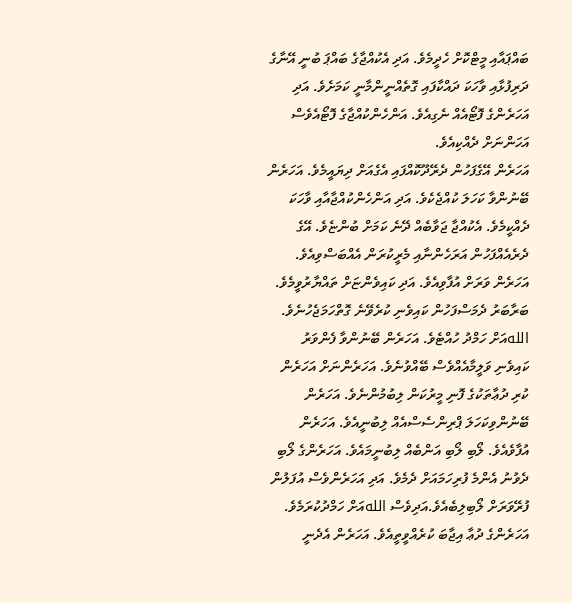ބައްޕައާއި މީޓްކޮށް ހެދީމެވެ. އަދި އެކުއްޖާގެ ބައްޕަ ބުނީ އޭނާގެ ދަރިފުޅާއި ވާހަކަ ދައްކާފައި ގޮތެއްނީންމާނީ ކަމަށެވެ. އަދި އަހަރެންގެ ފޮޓޯއެއް ނެގިއެވެ. އަންހެންކުއްޖާގެ ފޮޓޯއެވެސް އަހަންނަށް ދެއްކިއެވެ.
އަހަރެން އޭގެފަހުން ދެރޭދޫކޮއްފައި އެގެއަށް ދިޔައީމެވެ. އަހަރެން ބޭނުންވާ ކަހަލަ ކުއްޖެކެވެ. އަދި އަންހެންކުއްޖާއާއި ވާހަކަ ދެއްކީމެވެ. އެކުއްޖާ ޖަވާބެއް ދޭނެ ކަމަށް ބުންޏެވެ. އޭގެ ދެރެއެއްފަހުން އަރަހެންނާއި މެރީކުރަން އެއްބަސްވިއެވެ. އަހަރެން ވަރަށް އުފާވިއެވެ. އަދި ކައިވެންޏަށް ތައްޔާރުވީމެވެ. ބަރާބަރު ދެމަސްފަހުން ކައިވެނި ކުރެވޭނެ ގޮތްހަމަޖެހުނެވެ. اللهއަށް ހަމްދު ހުއްޓެވެ. އަހަރެން ބޭނުންވާ ފެންވަރު ކައިވެނި ވަލީމާއެއްވެސް ބޭއްވުނެވެ. އަހަރެންނަށް އަހަރެން ކުރި ދުޢާތަކުގެ ފޮނި މީރުކަން ލިބުމުންނެވެ. އަހަރެން ބޭނުންވިކަހަލަ ޕްރިންސެސްއެއް ލިބުނީއެވެ. އަހަރެން އުފާވެއެވެ. ލޯބި ލޯބި އަންބެއް ލިބުނީމައެވެ. އަހަރެންގެ ލޯބި ދެވުނު އެންމެ ފުރިހަމައަށް ދެމެވެ. އަދި އަހަރެންވެސް އުފަލުން ފުރޭވަރަށް ލޯބިލިބެއެވެ.އަދިވެސް اللهއަށް ހަމްދުކުރަމެވެ. އަހަރެންގެ ދުޢާ އިޖާބަ ކުރެއްވީތީއެވެ. އަހަރެން އެދެނީ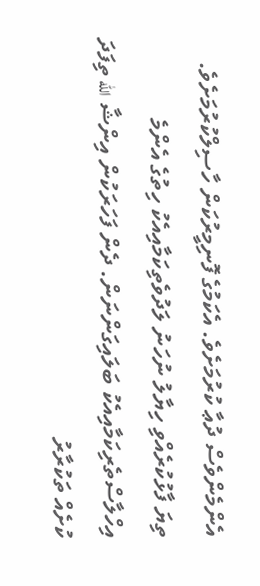އެންމެންވެސް ދުޢާ ކުރުމަށެވެ. އެކަމުގެ ފޮނިމީރުކަން ހާސިލްކުރުމަށެވެ.
ތިޔަ ފާޅުކުރެއްވި ހިޔާލު ނުހަނު ލަދުވެތިކަމާއިއެކު ހިތުގެ އެންމެ އިހްލާސްތެރިކަމާއިއެކު ބަލައިގަންނަން. ދެން ފަހަރަކުން އިންޝާ الله ތިފަދަ ކުށެއް ތަކުރާރު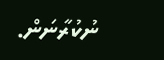ނުކުރާނަން.